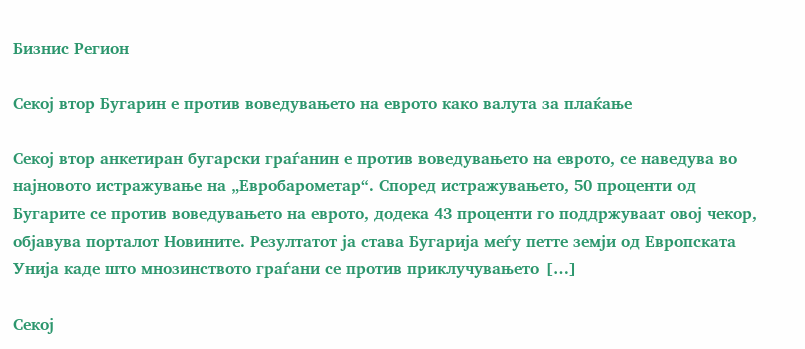Бизнис Регион

Секој втор Бугарин е против воведувањето на еврото како валута за плаќање

Секој втор анкетиран бугарски граѓанин е против воведувањето на еврото, се наведува во најновото истражување на „Евробарометар“. Според истражувањето, 50 проценти од Бугарите се против воведувањето на еврото, додека 43 проценти го поддржуваат овој чекор, објавува порталот Новините. Резултатот ја става Бугарија меѓу петте земји од Европската Унија каде што мнозинството граѓани се против приклучувањето […]

Секој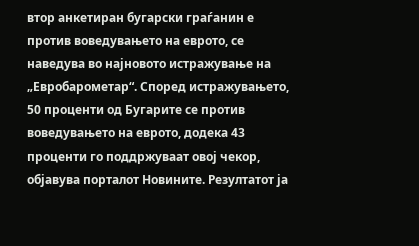втор анкетиран бугарски граѓанин е против воведувањето на еврото, се наведува во најновото истражување на „Евробарометар“. Според истражувањето, 50 проценти од Бугарите се против воведувањето на еврото, додека 43 проценти го поддржуваат овој чекор, објавува порталот Новините. Резултатот ја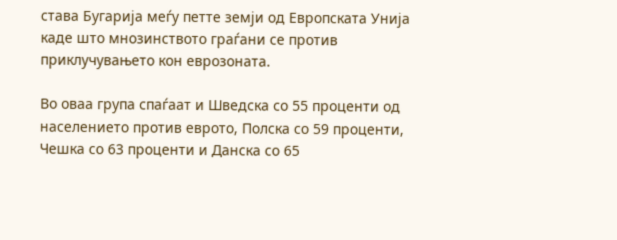става Бугарија меѓу петте земји од Европската Унија каде што мнозинството граѓани се против приклучувањето кон еврозоната.

Во оваа група спаѓаат и Шведска со 55 проценти од населението против еврото, Полска со 59 проценти, Чешка со 63 проценти и Данска со 65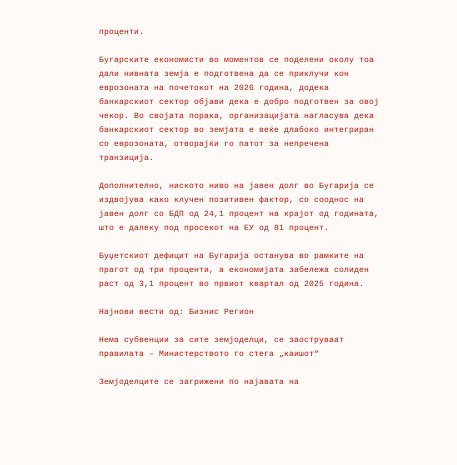проценти.

Бугарските економисти во моментов се поделени околу тоа дали нивната земја е подготвена да се приклучи кон еврозоната на почетокот на 2026 година, додека банкарскиот сектор објави дека е добро подготвен за овој чекор. Во својата порака, организацијата нагласува дека банкарскиот сектор во земјата е веќе длабоко интегриран со еврозоната, отворајќи го патот за непречена транзиција.

Дополнително, ниското ниво на јавен долг во Бугарија се издвојува како клучен позитивен фактор, со сооднос на јавен долг со БДП од 24,1 процент на крајот од годината, што е далеку под просекот на ЕУ од 81 процент.

Буџетскиот дефицит на Бугарија останува во рамките на прагот од три проценти, а економијата забележа солиден раст од 3,1 процент во првиот квартал од 2025 година.

Најнови вести од: Бизнис Регион

Нема субвенции за сите земјоделци, се заоструваат правилата – Министерството го стега „каишот“

Земјоделците се загрижени по најавата на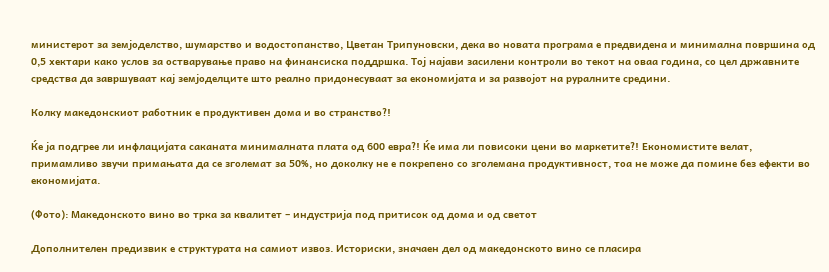министерот за земјоделство, шумарство и водостопанство, Цветан Трипуновски, дека во новата програма е предвидена и минимална површина од 0,5 хектари како услов за остварување право на финансиска поддршка. Тој најави засилени контроли во текот на оваа година, со цел државните средства да завршуваат кај земјоделците што реално придонесуваат за економијата и за развојот на руралните средини.

Колку македонскиот работник е продуктивен дома и во странство?!

Ќе ја подгрее ли инфлацијата саканата минималната плата од 600 евра?! Ќе има ли повисоки цени во маркетите?! Економистите велат, примамливо звучи примањата да се зголемат за 50%, но доколку не е покрепено со зголемана продуктивност, тоа не може да помине без ефекти во економијата.

(Фото): Македонското вино во трка за квалитет – индустрија под притисок од дома и од светот

Дополнителен предизвик е структурата на самиот извоз. Историски, значаен дел од македонското вино се пласира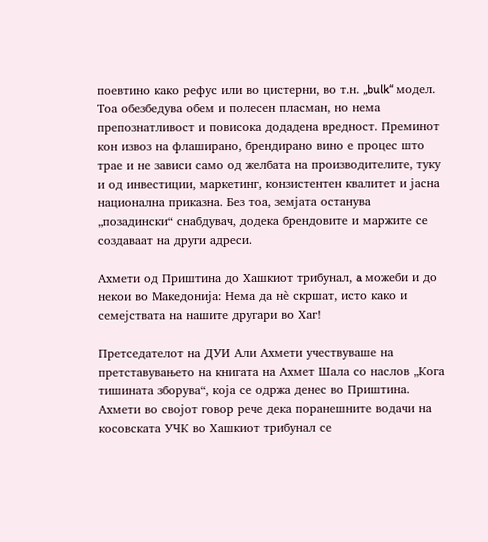поевтино како рефус или во цистерни, во т.н. „bulk“ модел. Тоа обезбедува обем и полесен пласман, но нема препознатливост и повисока додадена вредност. Преминот кон извоз на флаширано, брендирано вино е процес што трае и не зависи само од желбата на производителите, туку и од инвестиции, маркетинг, конзистентен квалитет и јасна национална приказна. Без тоа, земјата останува „позадински“ снабдувач, додека брендовите и маржите се создаваат на други адреси.

Ахмети од Приштина до Хашкиот трибунал, a можеби и до некои во Македонија: Нема да нѐ скршат, исто како и семејствата на нашите другари во Хаг!

Претседателот на ДУИ Али Ахмети учествуваше на претставувањето на книгата на Ахмет Шала со наслов „Кога тишината зборува“, која се одржа денес во Приштина. Ахмети во својот говор рече дека поранешните водачи на косовската УЧК во Хашкиот трибунал се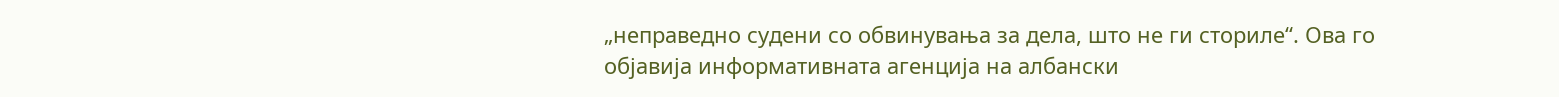„неправедно судени со обвинувања за дела, што не ги сториле“. Ова го објавија информативната агенција на албански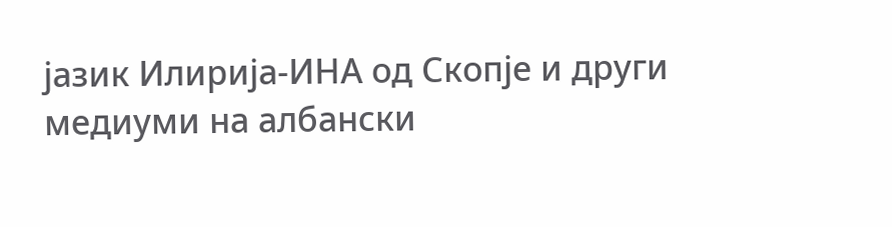јазик Илирија-ИНА од Скопје и други медиуми на албански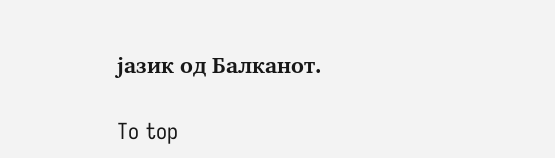јазик од Балканот.

To top